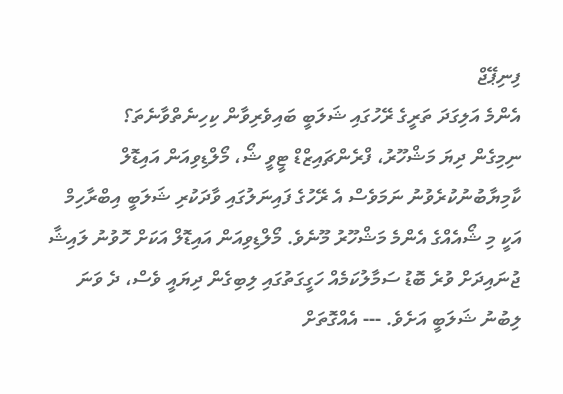ފިނިޕޭޖް
އެންމެ އަލިގަދަ ތަރީގެ ރޭހުގައި ޝަލަބީ ބައިވެރިވާން ކިހިނެތްވާނެތަ؟
ނިމިގެން ދިޔަ މަޝްހޫރު، ފްރެންޗައިޒްޑް ޓީވީ ޝޯ، މޯލްޑިވިއަން އައިޑޮލް ކާމިޔާބުނުކުރެވުނު ނަމަވެސް އެ ރޭހުގެ ފައިނަލުގައި ވާދަކުރި ޝަލަބީ އިބްރާހިމް އަކީ މި ޝޯއެއްގެ އެންމެ މަޝްހޫރު މޫނެވެ. މޯލްޑިވިއަން އައިޑޮލް އަކަށް ހޮވުނު ލައިޝާ ޖުނައިދަށް ވުރެ ބޮޑު ސަމާލުކަމެއް ހަގީގަތުގައި ލިބިގެން ދިޔައީ ވެސް، ދެ ވަނަ ލިބުނު ޝަލަބީ އަށެވެ. --- އެއްގޮތަށް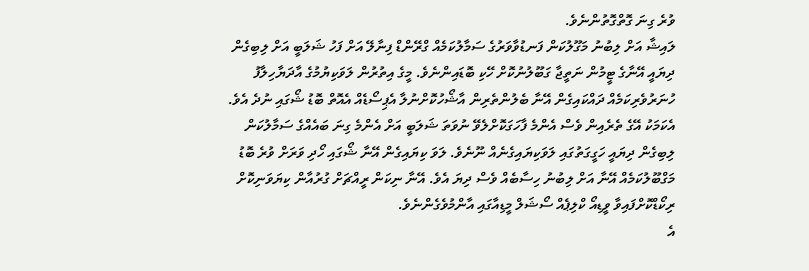ވުރެ ގިނަ ގޮތްގޮތުންނެވެ.
ލައިޝާ އަށް ލިބުނު މަގޫލުކަން ފަނޑުވާވަރުގެ ސަމާލުކަމެއް ގްރޭންޑް ފިނާލޭ އަށް ފަހު ޝަލަބީ އަށް ލިބިގެން ދިޔައީ އޭނާގެ ޓީމުން ނަތީޖާ ގަބޫލުނުކޮށް ހޭކި ބޮޑައިންނެވެ. މީގެ އިތުރުން ލަވަކިޔުމުގެ އާދަޔާހިލާފު ހުނަރުވެރިކަމެއް ދައްކައިގެން އޭނާ ބެލުންތެރިން އާޝޯހުކޮށްނުލާ އެޕިސޯޑެއް އެއޮތް ބޮޑު ޝޯގައި ނުދެ އެވެ.
އެކަމަކު އޭގެ ތެރެއިން ވެސް އެންމެ ފާހަގަކޮށްލެވޭ ނުވަތަ ޝަލަބީ އަށް އެންމެ ގިނަ ބައެއްގެ ސަމާލުކަން ލިބިގެން ދިޔައީ ހަގީގަތުގައި ލަވަކިޔައިގެނެއް ނޫނެވެ. ލަވަ ކިޔައިގެން އޭނާ ޝޯގައި ހޯދި ވަރަށް ވުރެ ބޮޑު މަގްބޫލުކަމެއް އޭނާ އަށް ލިބުނު ހިސާބެއް ވެސް ދިޔަ އެވެ. އޭނާ ނިކަން ރީއްޗަށް ގުރުއާން ކިޔަވަނިކޮށް ރިކޯޑްކޮށްފައިވާ ވީޑިއޯ ކްލިޕެއް ސޯޝަލް މީޑިއާގައި އާންމުވެގެންނެވެ.
އެ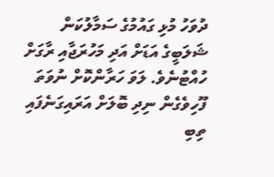ދުވަހު މުޅި ގައުމުގެ ސަމާލުކަން ޝަލަބީގެ އަޑަށް އަދި މަހުރަޖާއި ރާގަށް ހުއްޓުނެވެ. ލަވަ ހަރާންކޮށް ނުވަތަ ފޫހިވެގެން ނިދި ބޮލަށް އަރައިގަނެފައި ތިބި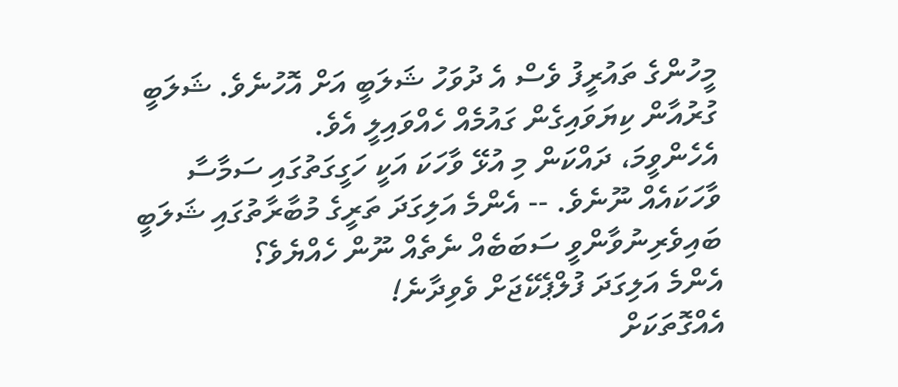މީހުންގެ ތައުރީފު ވެސް އެ ދުވަހު ޝަލަބީ އަށް އޮހުނެވެ. ޝަލަބީ ގުރުއާން ކިޔަވައިގެން ގައުމެއް ހެއްވައިލީ އެވެ.
އެހެންވީމަ، ދައްކަން މި އުޅޭ ވާހަކަ އަކީ ހަގީގަތުގައި ސަމާސާ ވާހަކައެއް ނޫނެވެ. -- އެންމެ އަލިގަދަ ތަރީގެ މުބާރާތުގައި ޝަލަބީ ބައިވެރިނުވާންވީ ސަބަބެއް ނެތެއް ނޫން ހެއްޔެވެ؟
އެންމެ އަލިގަދަ ފުލްޕެކޭޖަށް ވެވިދާނެ!
އެއްގޮތަކަށް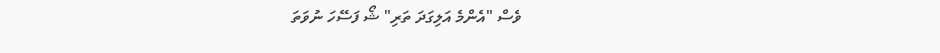ވެސް "އެންމެ އަލިގަދަ ތަރި" ޝޯ ފަސޭހަ ނުވަތަ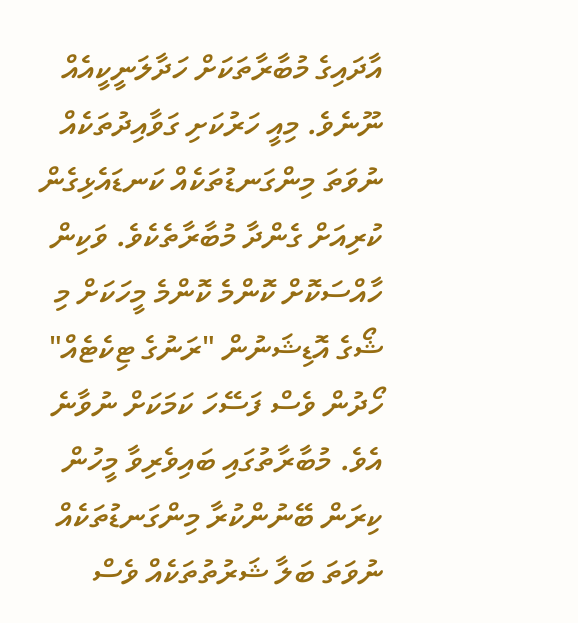އާދައިގެ މުބާރާތަކަށް ހަދާލަނީކީއެއް ނޫނެވެ. މިއީ ހަރުކަށި ގަވާއިދުތަކެއް ނުވަތަ މިންގަނޑުތަކެއް ކަނޑައެޅިގެން ކުރިއަށް ގެންދާ މުބާރާތެކެވެ. ވަކިން ހާއްސަކޮށް ކޮންމެ ކޮންމެ މީހަކަށް މި ޝޯގެ އޮޑިޝަނުން "ރަނުގެ ޓިކެޓެއް" ހޯދުން ވެސް ފަސޭހަ ކަމަކަށް ނުވާނެ އެވެ. މުބާރާތުގައި ބައިވެރިވާ މީހުން ކިރަން ބޭނުންކުރާ މިންގަނޑުތަކެއް ނުވަތަ ބަލާ ޝަރުތުތަކެއް ވެސް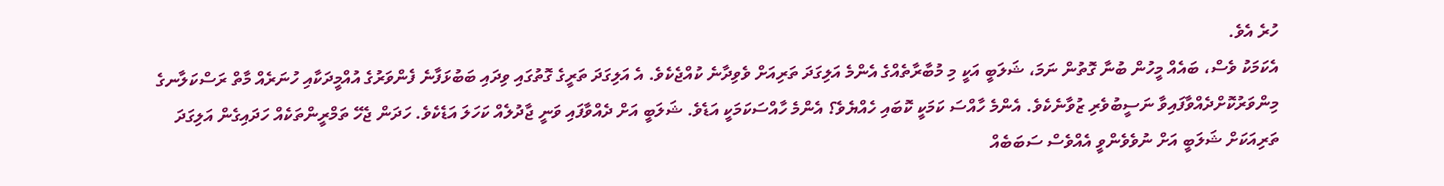ހުރެ އެވެ.
އެކަމަކު ވެސް، ބައެއް މީހުން ބުނާ ގޮތުން ނަމަ، ޝަލަބީ އަކީ މި މުބާރާތެއްގެ އެންމެ އަލިގަދަ ތަރިއަށް ވެވިދާނެ ކުއްޖެކެވެ. އެ އަލިގަދަ ތަރީގެ ގޮތުގައި ވިދައި ބަބުޅަފާނެ ފެންވަރުގެ އުއްމީދަކާއި ހުނަރެއް މާތް ރަސްކަލާނގެ މިންވަރުކޮށްދެއްވާފައިވާ ނަސީބުވެރި ޒުވާނެކެވެ. އެންމެ ހާއްސަ ކަމަކީ ކޮބައި ހެއްޔެވެ؟ އެންމެ ހާއްސަކަމަކީ އަޑެވެ. ޝަލަބީ އަށް ދެއްވާފައި ވަނީ ޖާދުލެއް ކަހަލަ އަޑެކެވެ. ހަދަން ޖެހޭ ތަމްރީންތަކެއް ހަދައިގެން އަލިގަދަ ތަރިއަކަށް ޝަލަބީ އަށް ނުވެވެންވީ އެއްވެސް ސަބަބެއް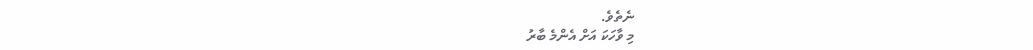ނެތެވެ.
މި ވާހަކަ އަށް އެންމެ ބާރު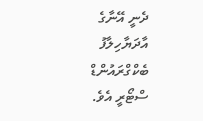ދެނީ އޭނާގެ އާދަޔާހިލާފު ބެކްގްރައުންޑް ސްޓޯރީ އެވެ.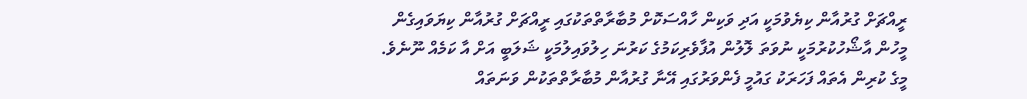ރީއްޗަށް ގުރުއާން ކިޔެވުމަކީ އަދި ވަކިން ހާއްސަކޮށް މުބާރާތްތަކުގައި ރީއްޗަށް ގުރުއާން ކިޔަވައިގެން މީހުން އާޝޯހުކުރުމަކީ ނުވަތަ ލޮލުން އުފާވެރިކަމުގެ ކަރުނަ ހިލުވައިލުމަކީ ޝަލަބީ އަށް އާ ކަމެއް ނޫނެވެ.
މީގެ ކުރިން އެތައް ފަހަރަކު ގައުމީ ފެންވަރުގައި އޭނާ ގުރުއާން މުބާރާތްތަކުން ވަނަތައް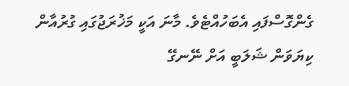ގެންގޮސްފައި އެބަހުއްޓެވެ. މާނަ އަކީ މަޚުރަޖުގައި ގުރުއާން ކިޔަވަން ޝަލަބީ އަށް ނޭނގޭ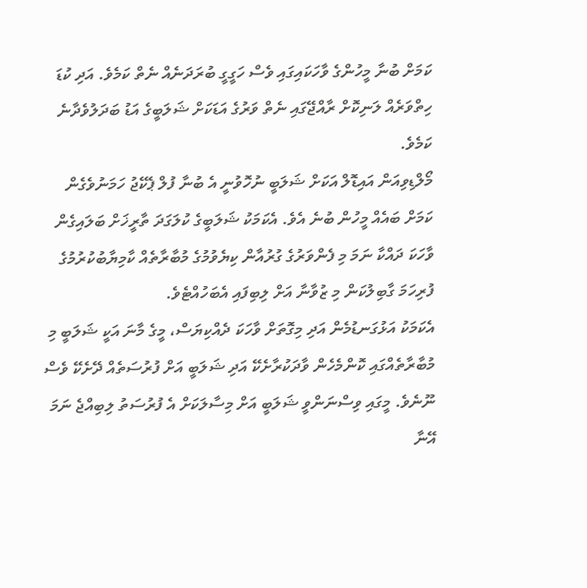ކަމަށް ބުނާ މީހުންގެ ވާހަކައިގައި ވެސް ހަގީގީ ބުރަދަނެއް ނެތް ކަމެވެ. އަދި ކުޑަ ހިތްވަރެއް ލަނިކޮށް ރާއްޖޭގައި ނެތް ވަރުގެ އަޑަކަށް ޝަލަބީގެ އަޑު ބަދަލުވެދާނެ ކަމެވެ.
މޯލްޑިވިއަން އައިޑޮލް އަކަށް ޝަލަބީ ނުހޮވުނީ އެ ބުނާ ފުލް ޕެކޭޖު ހަމަނުވެގެން ކަމަށް ބައެއް މީހުން ބުނެ އެވެ. އެކަމަކު ޝަލަބީގެ ކުލަގަދަ ތާރީޚަށް ބަލައިގެން ވާހަކަ ދައްކާ ނަމަ މި ފެންވަރުގެ ގުރުއާން ކިޔެވުމުގެ މުބާރާތެއް ކާމިޔާބުކުރުމުގެ ފުރިހަމަ ގާބިލުކަން މި ޒުވާނާ އަށް ލިބިފައި އެބަހުއްޓެވެ.
އެކަމަކު އަޅުގަނޑުމެން އަދި މިގޮތަށް ވާހަކަ ދެއްކިޔަސް، މީގެ މާނަ އަކީ ޝަލަބީ މި މުބާރާތެއްގައި ކޮންމެހެން ވާދަކުރާށެކޭ އަދި ޝަލަބީ އަށް ފުރުސަތެއް ދޭށެކޭ ވެސް ނޫނެވެ. މީގައި ވިސްނަންވީ ޝަލަބީ އަށް މިސާލަކަށް އެ ފުރުސަތު ލިބިއްޖެ ނަމަ އޭނާ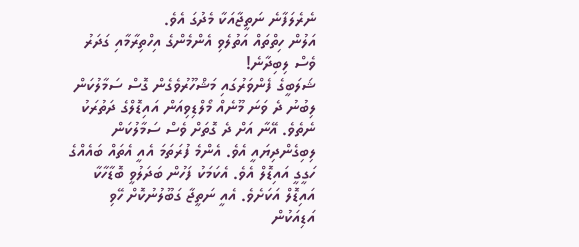ނެރެލަފާނެ ނަތީޖާއަކާ މެދުގަ އެވެ.
އަލުން ހިތްތައް އަތުލެވި އެންމެންގެ އިހްތިރާމާއި ގަދަރު ވެސް ލިބިދާނެ!
ޝަލަބީގެ ފެންވަރުގައި މަޝްހޫރުވެގެން ގޮސް ސަމާލުކަން ލިބުނު ދެ ވަނަ މޫނެއް މޯލްޑިވިއަން އައިޑޮލްގެ ދަތުރަކު ނެތެވެ. އޭނާ އަށް ދެ ގޮތަށް ވެސް ސަމާލުކަން ލިބިގެންދިޔައީ އެވެ. އެންމެ ފުރަތަމަ އެއީ އެތައް ބައެއްގެ ހަގީގީ އައިޑޮލް އެވެ. އެކަމަކު ފަހުން ބަދަލުވީ ބޮޑާހާކާ އައިޑޮލް އަކަށެވެ. އެއީ ނަތީޖާ ގަބޫލުނުކޮށް ހޭވި އަޑިއަކުން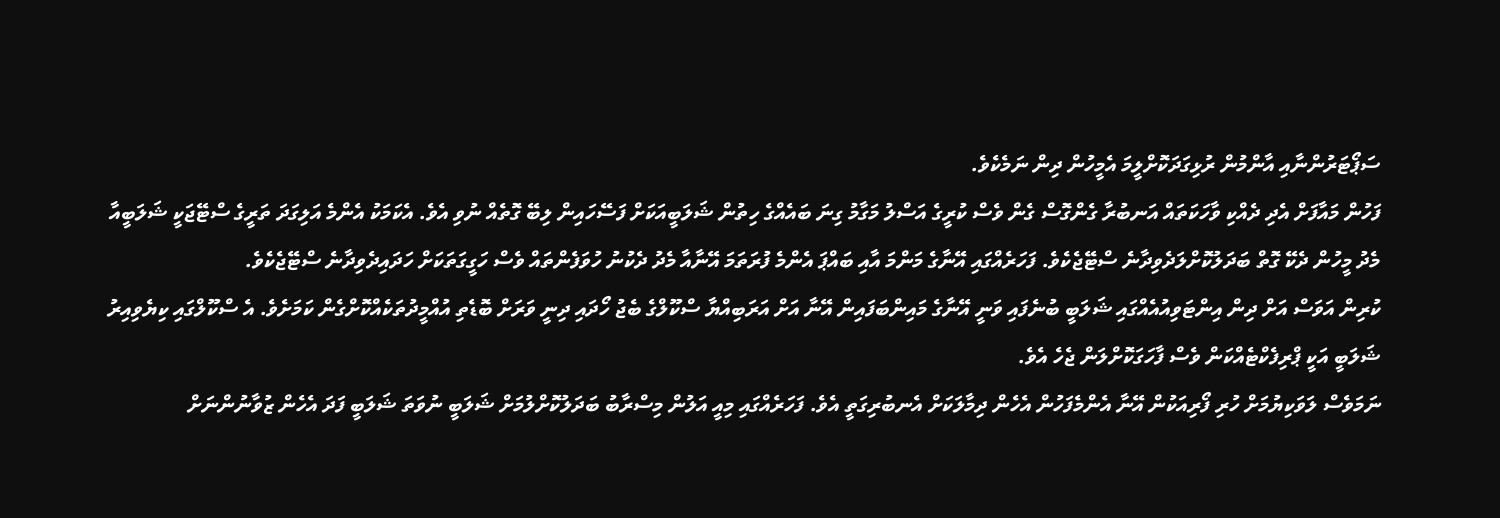ސަޕޯޓަރުންނާއި އާންމުން ރުޅިގަދަކޮށްލީމަ އެމީހުން ދިން ނަމެކެވެ.
ފަހުން މައާފަށް އެދި ދެއްކި ވާހަކަތައް އަނބުރާ ގެންގޮސް ގެން ވެސް ކުރީގެ އަސްލު މަގާމު ގިނަ ބައެއްގެ ހިތުން ޝަލަބީއަކަށް ފަސޭހައިން ލިބޭ ގޮތެއް ނުވި އެވެ. އެކަމަކު އެންމެ އަލިގަދަ ތަރީގެ ސްޓޭޖަކީ ޝަލަބީއާ މެދު މީހުން ދެކޭ ގޮތް ބަދަލުކޮށްލަދެވިދާނެ ސްޓޭޖެކެވެ. ފަހަރެއްގައި އޭނާގެ މަންމަ އާއި ބައްޕަ އެންމެ ފުރަތަމަ އޭނާއާ މެދު ދެކުނު ހުވަފެންތައް ވެސް ހަގީގަތަކަށް ހަދައިދެވިދާނެ ސްޓޭޖެކެވެ.
ކުރިން އަވަސް އަށް ދިން އިންޓަވިއުއެއްގައި ޝަލަބީ ބުނެފައި ވަނީ އޭނާގެ މައިންބަފައިން އޭނާ އަށް އަރަބިއްޔާ ސްކޫލްގެ ބެޖު ހޯދައި ދިނީ ވަރަށް ބޮޑެތި އުއްމީދުތަކެއްކޮށްގެން ކަމަށެވެ. އެ ސްކޫލްގައި ކިޔެވިއިރު ޝަލަބީ އަކީ ޕްރިފެކްޓެއްކަން ވެސް ފާހަގަކޮށްލަން ޖެހެ އެވެ.
ނަމަވެސް ލަވަކިޔުމަށް ހުރި ފޯރިއަކުން އޭނާ އެންމެފަހުން އެހެން ދިމާލަކަށް އެނބުރިގަތީ އެވެ. ފަހަރެއްގައި މިއީ އަލުން މިސްރާބު ބަދަލުކޮށްލުމަށް ޝަލަބީ ނުވަތަ ޝަލަބީ ފަދަ އެހެން ޒުވާނުންނަށް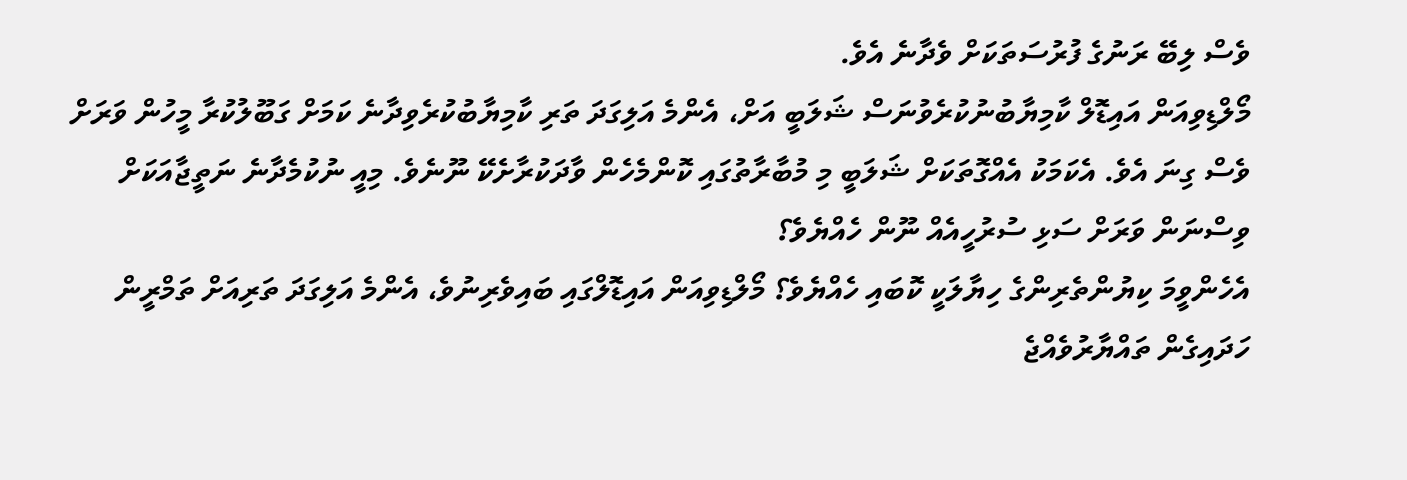ވެސް ލިބޭ ރަނުގެ ފުރުސަތަކަށް ވެދާނެ އެވެ.
މޯލްޑިވިއަން އައިޑޮލް ކާމިޔާބުނުކުރެވުނަސް ޝަލަބީ އަށް، އެންމެ އަލިގަދަ ތަރި ކާމިޔާބުކުރެވިދާނެ ކަމަށް ގަބޫލުކުރާ މީހުން ވަރަށް ވެސް ގިނަ އެވެ. އެކަމަކު އެއްގޮތަކަށް ޝަލަބީ މި މުބާރާތުގައި ކޮންމެހެން ވާދަކުރާށެކޭ ނޫނެވެ. މިއީ ނުކުމެދާނެ ނަތީޖާއަކަށް ވިސްނަން ވަރަށް ސަޅި ސުރުހީއެއް ނޫން ހެއްޔެވެ؟
އެހެންވީމަ ކިޔުންތެރިންގެ ހިޔާލަކީ ކޮބައި ހެއްޔެވެ؟ މޯލްޑިވިއަން އައިޑޮލްގައި ބައިވެރިނުވެ، އެންމެ އަލިގަދަ ތަރިއަށް ތަމްރީން ހަދައިގެން ތައްޔާރުވެއްޖެ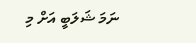ނަމަ ޝަލަބީ އަށް މި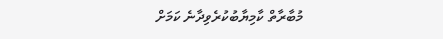މުބާރާތް ކާމިޔާބުކުރެވިދާނެ ކަމަށް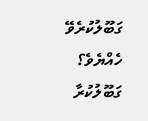ގަބޫލުކުރެވޭ ހެއްޔެވެ؟ ގަބޫލުކުރާ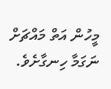މީހުން އަތް މައްޗަށް ނަގަމާ ހިނގާށެވެ.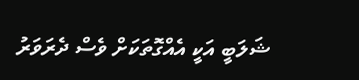ޝަލަބީ އަކީ އެއްގޮތަކަށް ވެސް ދެރަވަރު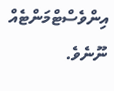އިންވެސްޓްމަންޓެއް ނޫނެވެ.